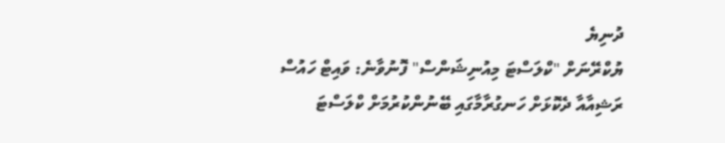ދުނިޔެ
ޔުކްރޭނަށް "ކްލަސްޓަ މިއުނިޝަންސް" ފޮނުވާނެ: ވައިޓް ހައުސް
ރަޝިއާއާ ދެކޮޅަށް ހަނގުރާމާގައި ބޭނުންކުރުމަށް ކްލަސްޓަ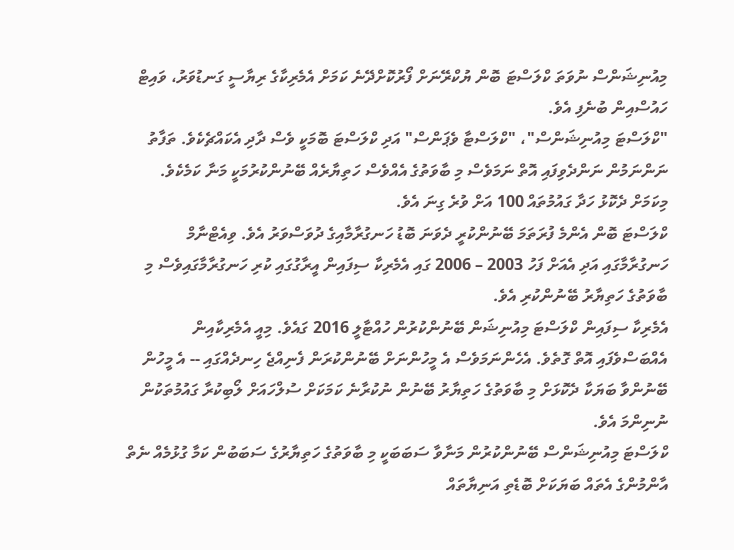މިއުނިޝަންސް ނުވަތަ ކްލަސްޓަ ބޮން ޔުކްރޭނަށް ފޯރުކޮށްދޭނެ ކަމަށް އެމެރިކާގެ ރިޔާސީ ގަނޑުވަރު، ވައިޓް ހައުސްއިން ބުނެފި އެވެ.
"ކްލަސްޓަ މިއުނިޝަންސް"، "ކްލަސްޓާ ވެޕަންސް" އަދި ކްލަސްޓަ ބޮމަކީ ވެސް ދާދި އެކައްޗެކެވެ. ތަފާތު ނަންނަމުން ނަންދެވިފައި އޮތް ނަމަވެސް މި ބާވަތުގެ އެއްވެސް ހަތިޔާރެއް ބޭނުންކުރުމަކީ މަނާ ކަމެކެވެ. މިކަމަށް ދެކޮޅު ހަދާ ގައުމުތައް 100 އަށް ވުރެ ގިނަ އެވެ.
ކްލަސްޓަ ބޮން އެންމެ ފުރަތަމަ ބޭނުންކުރީ ދެވަނަ ބޮޑު ހަނގުރާމާއިގެ ދުވަސްވަރު އެވެ. ވިއެޓްނާމް ހަނގުރާމާގައި އަދި އެއަށް ފަހު 2003 – 2006 ގައި އެމެރިކާ ސިފައިން އީރާގުގައި ކުރި ހަނގުރާމާގައިވެސް މި ބާވަތުގެ ހަތިޔާރު ބޭނުންކުރި އެވެ.
އެމެރިކާ ސިފައިން ކްލަސްޓަ މިއުނިޝަން ބޭނުންކުރުން ހުއްޓާލީ 2016 ގައެވެ. މިއީ އެމެރިކާއިން އެއްބަސްވެފައި އޮތް ގޮތެވެ. އެހެންނަމަވެސް އެ މީހުންނަށް ބޭނުންކުރަން ފެނިއްޖެ ހިނދެއްގައި -- އެ މީހުން ބޭނުންވާ ބަޔަކާ ދެކޮޅަށް މި ބާވަތުގެ ހަތިޔާރު ބޭނުން ނުކުރާނެ ކަމަކަށް ސުލްހައަށް ލޯބިކުރާ ގައުމުތަކުން ނުނިންމަ އެވެ.
ކްލަސްޓަ މިއުނިޝަންސް ބޭނުންކުރުން މަނާވާ ސަބަބަކީ މި ބާވަތުގެ ހަތިޔާރުގެ ސަބަބުން ކަމާ ގުޅުމެއް ނެތް އާންމުންގެ އެތައް ބަޔަކަށް ބޮޑެތި އަނިޔާތައް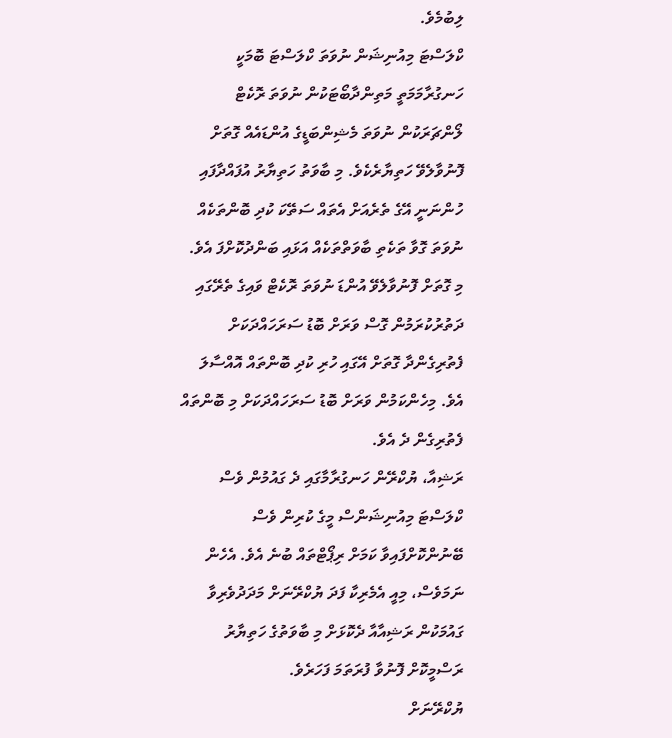ލިބުމެވެ.
ކްލަސްޓަ މިއުނިޝަން ނުވަތަ ކްލަސްޓަ ބޮމަކީ ހަނގުރާމަމަތީ މަތިންދާބޯޓަކުން ނުވަތަ ރޮކެޓް ލޯންޗަރަކުން ނުވަތަ މެޝިންބަޑީގެ އުންޑައެއް ގޮތަށް ފޮނުވާލެވޭ ހަތިޔާރެކެވެ. މި ބާވަތު ހަތިޔާރު އުފައްދާފައި ހުންނަނީ އޭގެ ތެރެއަށް އެތައް ސަތޭކަ ކުދި ބޮންތަކެއް ނުވަތަ ގޮވާ ތަކެތި ބާވަތްތަކެއް އަޅައި ބަންދުކޮށްފަ އެވެ.
މި ގޮތަށް ފޮނުވާލެވޭ އުންޑަ ނުވަތަ ރޮކެޓް ވައިގެ ތެރޭގައި ދަތުރުކުރަމުން ގޮސް ވަރަށް ބޮޑު ސަރަހައްދަކަށް ފެތުރިގެންދާ ގޮތަށް އޭގައި ހުރި ކުދި ބޮންތައް އޮއްސާލަ އެވެ. މިހެންކަމުން ވަރަށް ބޮޑު ސަރަހައްދަކަށް މި ބޮންތައް ފެތުރިގެން ދެ އެވެ.
ރަޝިއާ، ޔުކްރޭން ހަނގުރާމާގައި ދެ ގައުމުން ވެސް ކްލަސްޓަ މިއުނިޝަންސް މީގެ ކުރިން ވެސް ބޭނުންކޮށްފައިވާ ކަމަށް ރިޕޯޓްތައް ބުނެ އެވެ. އެހެން ނަމަވެސް، މިއީ އެމެރިކާ ފަދަ ޔުކްރޭނަށް މަދަދުވެރިވާ ގައުމަކުން ރަޝިއާއާ ދެކޮޅަށް މި ބާވަތުގެ ހަތިޔާރު ރަސްމީކޮށް ފޮނުވާ ފުރަތަމަ ފަހަރެވެ.
ޔުކްރޭނަށް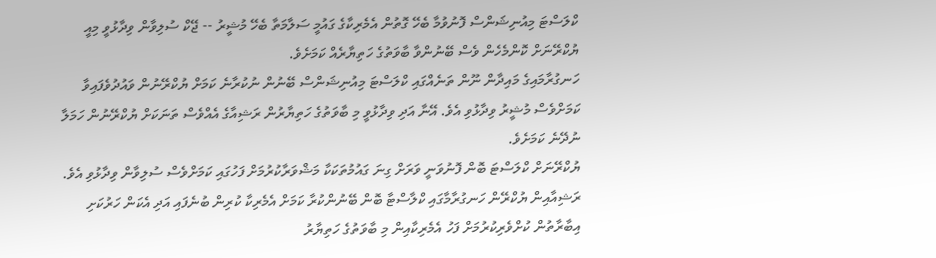ކްލަސްޓަ މިއުނިޝަންސް ފޮނުވުމާ ބެހޭ ގޮތުން އެމެރިކާގެ ގައުމީ ސަލާމަތާ ބެހޭ މުޝީރު -- ޖޭކް ސުލިވާން ވިދާޅުވީ މިއީ ޔުކްރޭނަށް ކޮންމެހެން ވެސް ބޭނުންވާ ބާވަތުގެ ހަތިޔާރެއް ކަމަށެވެ.
ހަނގުރާމައިގެ މައިދާން ނޫން ތަނެއްގައި ކްލަސްޓަ މިއުނިޝަންސް ބޭނުން ނުކުރާނެ ކަމަށް ޔުކްރޭނުން ވައުދުވެފައިވާ ކަމަށްވެސް މުޝީރު ވިދާޅުވި އެވެ. އޭނާ އަދި ވިދާޅުވީ މި ބާވަތުގެ ހަތިޔާރުން ރަޝިއާގެ އެއްވެސް ތަނަކަށް ޔުކްރޭނުން ހަމަލާ ނުދޭނެ ކަމަށެވެ.
ޔުކްރޭނަށް ކްލަސްޓަ ބޮން ފޮނުވަނީ ވަރަށް ގިނަ ގައުމުތަކަކާ މަޝްވަރާކުރުމަށް ފަހުގައި ކަމަށްވެސް ސުލިވާން ވިދާޅުވި އެވެ.
ރަޝިއާއިން ޔުކްރޭން ހަނގުރާމާގައި ކްލާސްޓާ ބޮން ބޭނުންކުރާ ކަމަށް އެމެރިކާ ކުރިން ބުނެފައި އަދި އެކަން ހަރުކަށި އިބާރާތުން ކުށްވެރިކުރުމަށް ފަހު އެމެރިކާއިން މި ބާވަތުގެ ހަތިޔާރު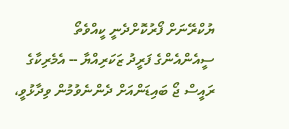ޔުކްރޭނަށް ފޯރުކޮށްދެނީ ކީއްވެތޯ ސީއެންއެންގެ ފަރީދު ޒަކަރިއްޔާ -- އެމެރިކާގެ ރައީސް ޖޯ ބައިޑަންއަށް ދެންނެވުމުން ވިދާޅުވީ،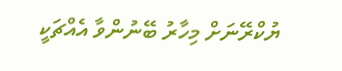ޔުކްރޭނަށް މިހާރު ބޭނުންވާ އެއްޗަކީ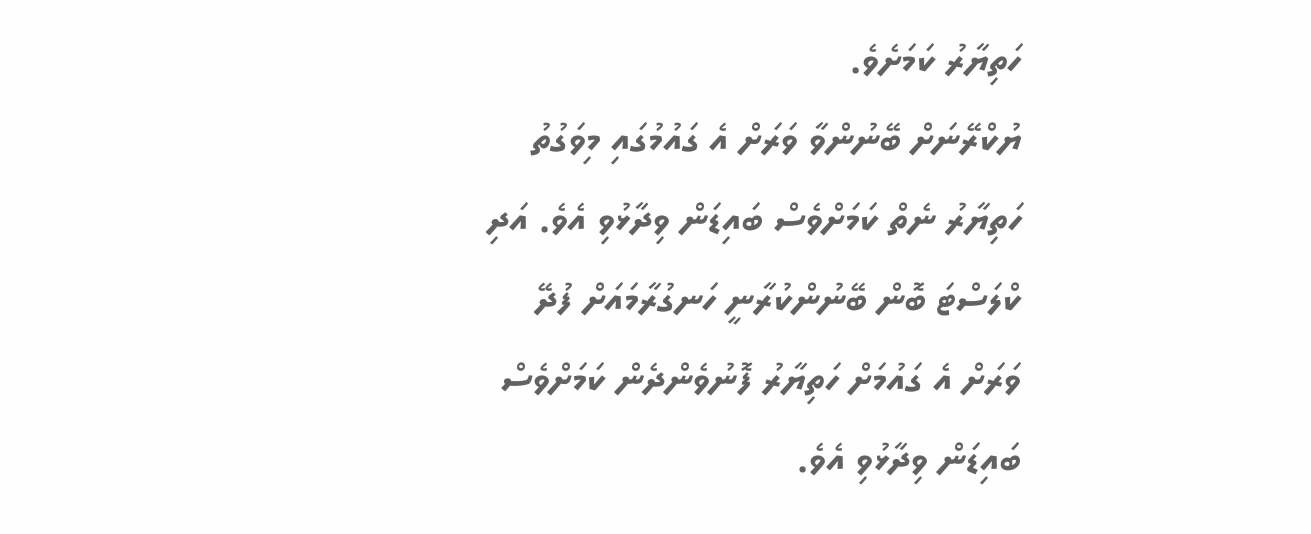ހަތިޔާރު ކަމަށެވެ.
ޔުކްރޭނަށް ބޭނުންވާ ވަރަށް އެ ގައުމުގައި މިވަގުތު ހަތިޔާރު ނެތް ކަމަށްވެސް ބައިޑަން ވިދާޅުވި އެވެ. އަދި ކްލަސްޓަ ބޮން ބޭނުންކުރާނީ ހަނގުރާމައަށް ފުދޭ ވަރަށް އެ ގައުމަށް ހަތިޔާރު ފޮނުވެންދެން ކަމަށްވެސް ބައިޑަން ވިދާޅުވި އެވެ.